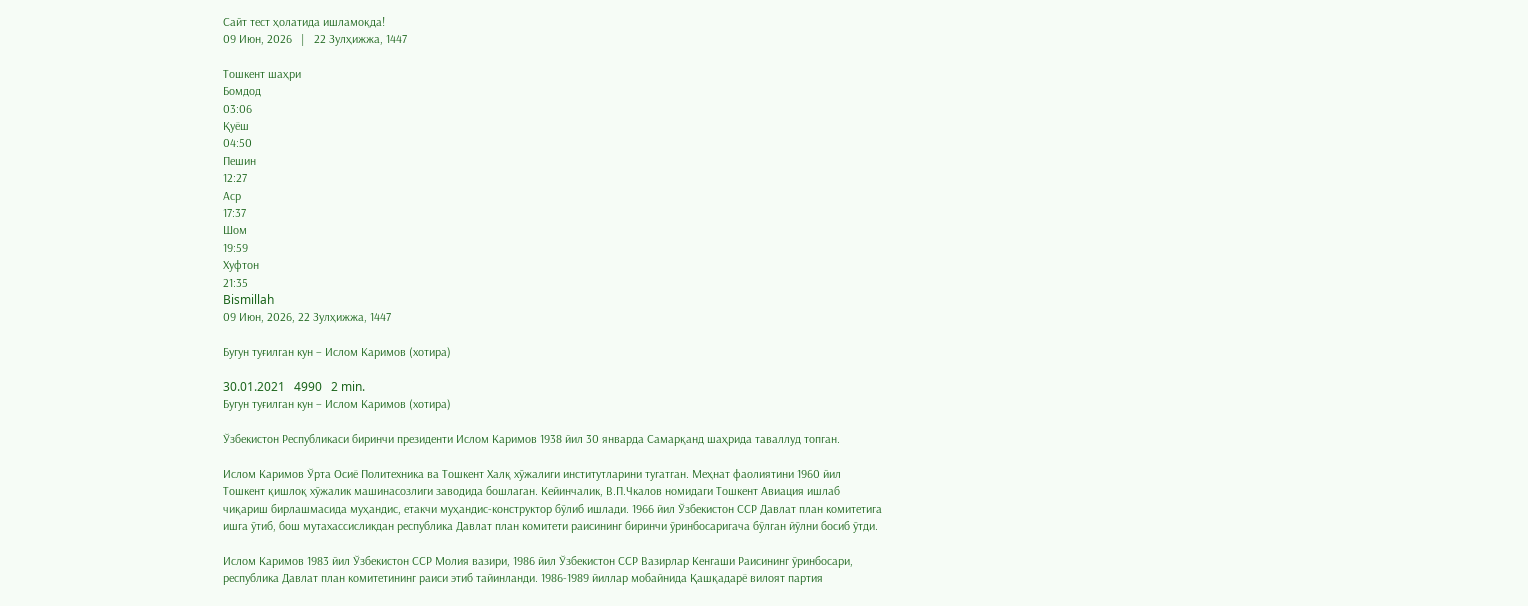Сайт тест ҳолатида ишламоқда!
09 Июн, 2026   |   22 Зулҳижжа, 1447

Тошкент шаҳри
Бомдод
03:06
Қуёш
04:50
Пешин
12:27
Аср
17:37
Шом
19:59
Хуфтон
21:35
Bismillah
09 Июн, 2026, 22 Зулҳижжа, 1447

Бугун туғилган кун – Ислом Каримов (хотира)

30.01.2021   4990   2 min.
Бугун туғилган кун – Ислом Каримов (хотира)

Ўзбекистон Республикаси биринчи президенти Ислом Каримов 1938 йил 30 январда Самарқанд шаҳрида таваллуд топган.

Ислом Каримов Ўрта Осиё Политехника ва Тошкент Халқ хўжалиги институтларини тугатган. Меҳнат фаолиятини 1960 йил Тошкент қишлоқ хўжалик машинасозлиги заводида бошлаган. Кейинчалик, В.П.Чкалов номидаги Тошкент Авиация ишлаб чиқариш бирлашмасида муҳандис, етакчи муҳандис-конструктор бўлиб ишлади. 1966 йил Ўзбекистон ССР Давлат план комитетига ишга ўтиб, бош мутахассисликдан республика Давлат план комитети раисининг биринчи ўринбосаригача бўлган йўлни босиб ўтди.

Ислом Каримов 1983 йил Ўзбекистон ССР Молия вазири, 1986 йил Ўзбекистон ССР Вазирлар Кенгаши Раисининг ўринбосари, республика Давлат план комитетининг раиси этиб тайинланди. 1986-1989 йиллар мобайнида Қашқадарё вилоят партия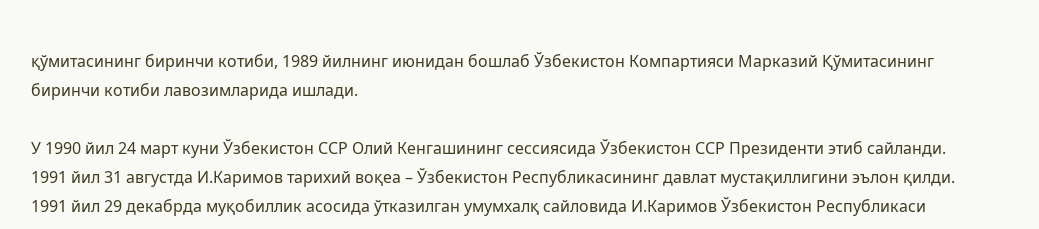қўмитасининг биринчи котиби, 1989 йилнинг июнидан бошлаб Ўзбекистон Компартияси Марказий Қўмитасининг биринчи котиби лавозимларида ишлади.

У 1990 йил 24 март куни Ўзбекистон ССР Олий Кенгашининг сессиясида Ўзбекистон ССР Президенти этиб сайланди. 1991 йил 31 августда И.Каримов тарихий воқеа – Ўзбекистон Республикасининг давлат мустақиллигини эълон қилди. 1991 йил 29 декабрда муқобиллик асосида ўтказилган умумхалқ сайловида И.Каримов Ўзбекистон Республикаси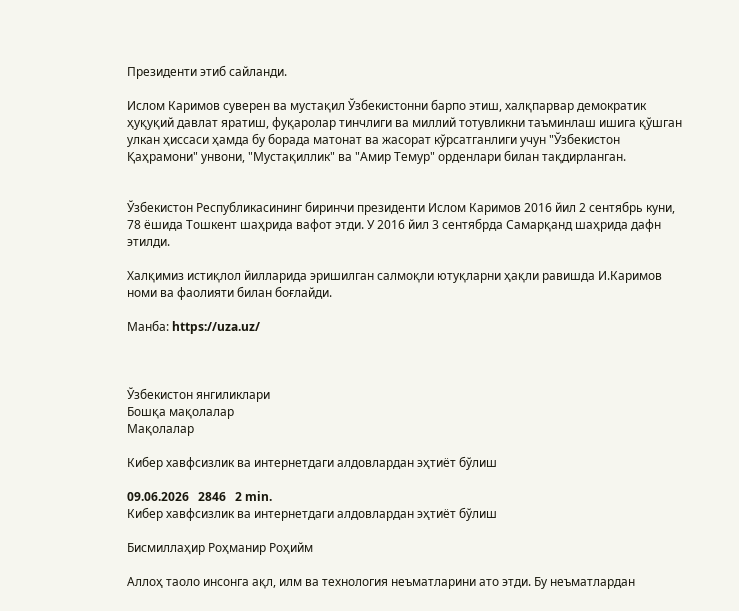Президенти этиб сайланди.

Ислом Каримов суверен ва мустақил Ўзбекистонни барпо этиш, халқпарвар демократик ҳуқуқий давлат яратиш, фуқаролар тинчлиги ва миллий тотувликни таъминлаш ишига қўшган улкан ҳиссаси ҳамда бу борада матонат ва жасорат кўрсатганлиги учун "Ўзбекистон Қаҳрамони" унвони, "Мустақиллик" ва "Амир Темур" орденлари билан тақдирланган.


Ўзбекистон Республикасининг биринчи президенти Ислом Каримов 2016 йил 2 сентябрь куни, 78 ёшида Тошкент шаҳрида вафот этди. У 2016 йил 3 сентябрда Самарқанд шаҳрида дафн этилди.

Халқимиз истиқлол йилларида эришилган салмоқли ютуқларни ҳақли равишда И.Каримов номи ва фаолияти билан боғлайди.

Манба: https://uza.uz/



Ўзбекистон янгиликлари
Бошқа мақолалар
Мақолалар

Кибер хавфсизлик ва интернетдаги алдовлардан эҳтиёт бўлиш

09.06.2026   2846   2 min.
Кибер хавфсизлик ва интернетдаги алдовлардан эҳтиёт бўлиш

Бисмиллаҳир Роҳманир Роҳийм

Аллоҳ таоло инсонга ақл, илм ва технология неъматларини ато этди. Бу неъматлардан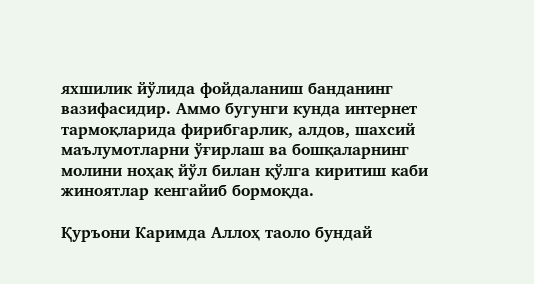яхшилик йўлида фойдаланиш банданинг вазифасидир. Аммо бугунги кунда интернет тармоқларида фирибгарлик, алдов, шахсий маълумотларни ўғирлаш ва бошқаларнинг молини ноҳақ йўл билан қўлга киритиш каби жиноятлар кенгайиб бормоқда.

Қуръони Каримда Аллоҳ таоло бундай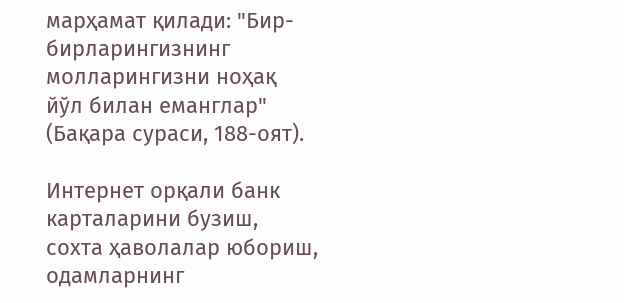марҳамат қилади: "Бир-бирларингизнинг молларингизни ноҳақ йўл билан еманглар" (Бақара сураси, 188-оят).

Интернет орқали банк карталарини бузиш, сохта ҳаволалар юбориш, одамларнинг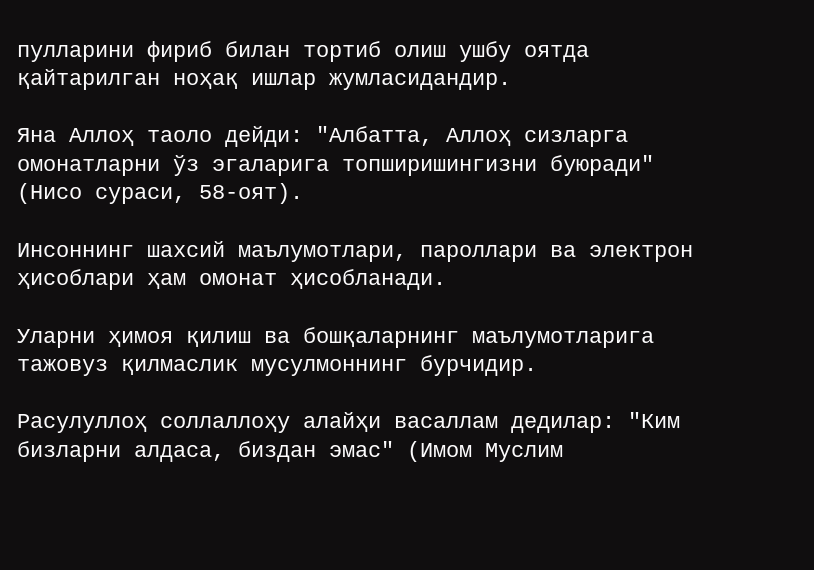пулларини фириб билан тортиб олиш ушбу оятда қайтарилган ноҳақ ишлар жумласидандир.

Яна Аллоҳ таоло дейди: "Албатта, Аллоҳ сизларга омонатларни ўз эгаларига топширишингизни буюради" (Нисо сураси, 58-оят).

Инсоннинг шахсий маълумотлари, пароллари ва электрон ҳисоблари ҳам омонат ҳисобланади.

Уларни ҳимоя қилиш ва бошқаларнинг маълумотларига тажовуз қилмаслик мусулмоннинг бурчидир.

Расулуллоҳ соллаллоҳу алайҳи васаллам дедилар: "Ким бизларни алдаса, биздан эмас" (Имом Муслим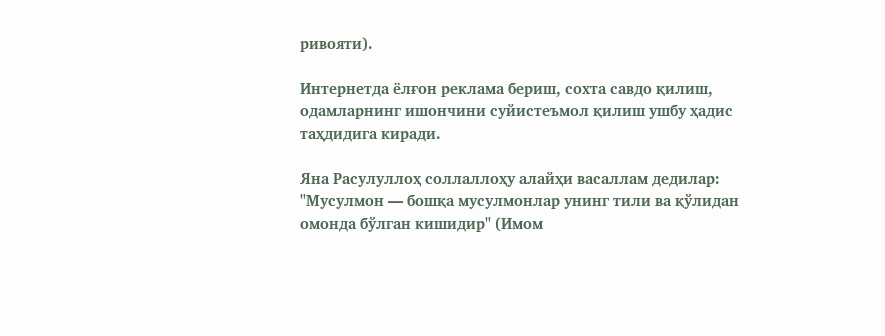ривояти).

Интернетда ёлғон реклама бериш, сохта савдо қилиш, одамларнинг ишончини суйистеъмол қилиш ушбу ҳадис таҳдидига киради.

Яна Расулуллоҳ соллаллоҳу алайҳи васаллам дедилар: "Мусулмон — бошқа мусулмонлар унинг тили ва қўлидан омонда бўлган кишидир" (Имом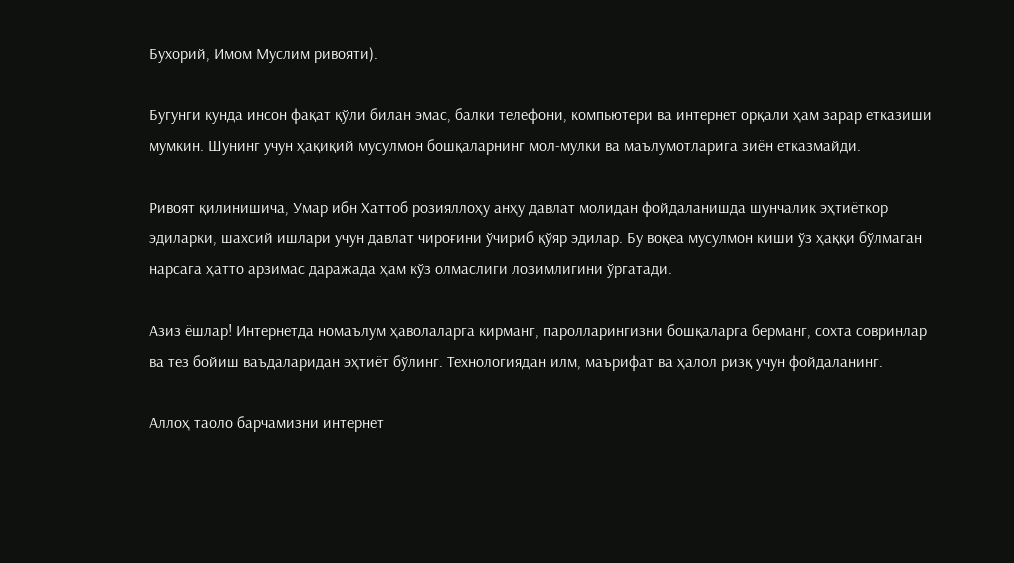Бухорий, Имом Муслим ривояти).

Бугунги кунда инсон фақат қўли билан эмас, балки телефони, компьютери ва интернет орқали ҳам зарар етказиши мумкин. Шунинг учун ҳақиқий мусулмон бошқаларнинг мол-мулки ва маълумотларига зиён етказмайди.

Ривоят қилинишича, Умар ибн Хаттоб розияллоҳу анҳу давлат молидан фойдаланишда шунчалик эҳтиёткор эдиларки, шахсий ишлари учун давлат чироғини ўчириб қўяр эдилар. Бу воқеа мусулмон киши ўз ҳаққи бўлмаган нарсага ҳатто арзимас даражада ҳам кўз олмаслиги лозимлигини ўргатади.

Азиз ёшлар! Интернетда номаълум ҳаволаларга кирманг, паролларингизни бошқаларга берманг, сохта совринлар ва тез бойиш ваъдаларидан эҳтиёт бўлинг. Технологиядан илм, маърифат ва ҳалол ризқ учун фойдаланинг.

Аллоҳ таоло барчамизни интернет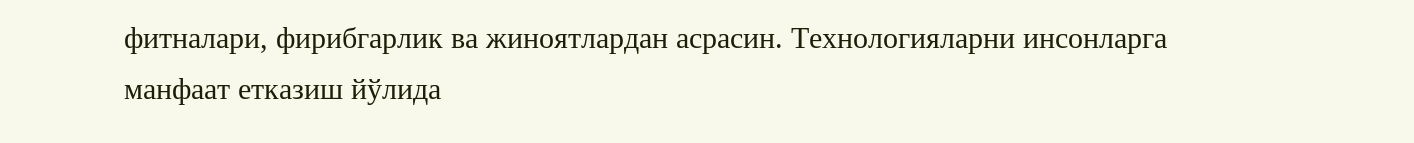фитналари, фирибгарлик ва жиноятлардан асрасин. Технологияларни инсонларга манфаат етказиш йўлида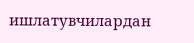ишлатувчилардан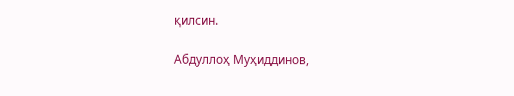қилсин.

Абдуллоҳ Муҳиддинов,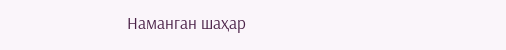Наманган шаҳар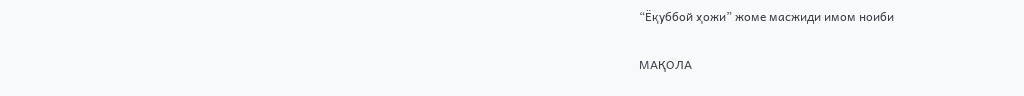“Ёқуббой ҳожи” жоме масжиди имом ноиби

МАҚОЛА